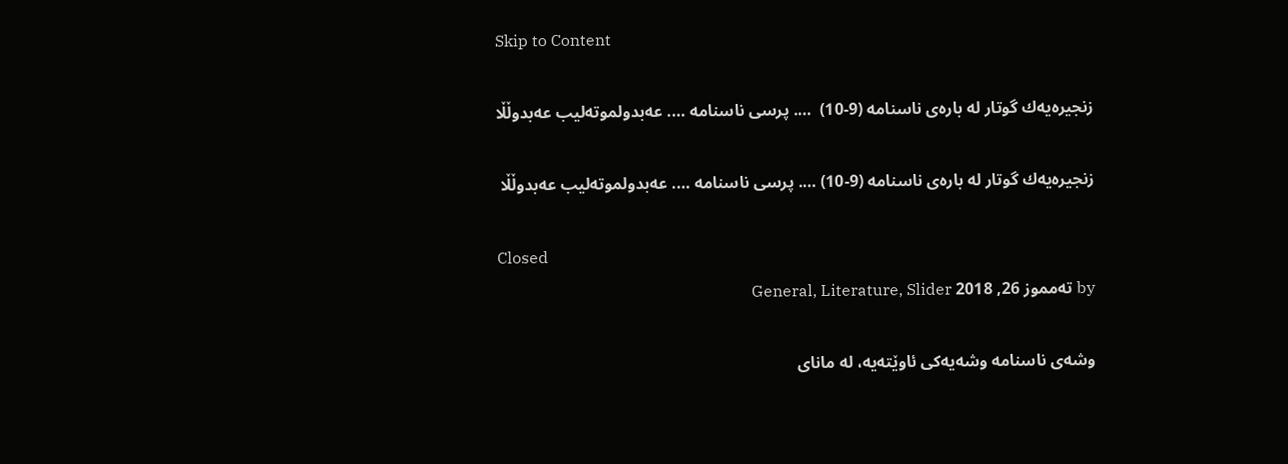Skip to Content

زنجیره‌یه‌ك گوتار له‌ باره‌ی ناسنامه‌ (9-10)  …. پرسی ناسنامه‌ …. عه‌بدولموته‌لیب عه‌بدوڵڵا

زنجیره‌یه‌ك گوتار له‌ باره‌ی ناسنامه‌ (9-10) …. پرسی ناسنامه‌ …. عه‌بدولموته‌لیب عه‌بدوڵڵا

Closed
by ته‌مموز 26, 2018 General, Literature, Slider

وشه‌ی ناسنامه‌ وشه‌یه‌كی ئاوێته‌یه‌، له‌ مانای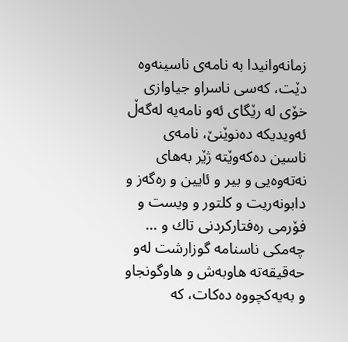زمانه‌وانیدا به‌ نامه‌ی ناسینه‌وه‌ دێت، كه‌سی ناسراو جیاوازی خۆی له‌ رێگای ئه‌و نامه‌یه‌ له‌گه‌ڵ ئه‌ویدیكه‌ ده‌نوێنێ‌، نامه‌ی ناسین ده‌كه‌وێته‌ ژێر به‌های نه‌ته‌وه‌یی و بیر و ئایین و ره‌گه‌ز و دابونه‌ریت و كلتور و ویست و فۆرمی ره‌فتاركردنی تاك و …
چه‌مكی ناسنامه‌ گوزارشت له‌و حه‌قیقه‌ته‌ هاوبه‌ش و هاوگونجاو و به‌یه‌كچووه‌ ده‌كات، كه‌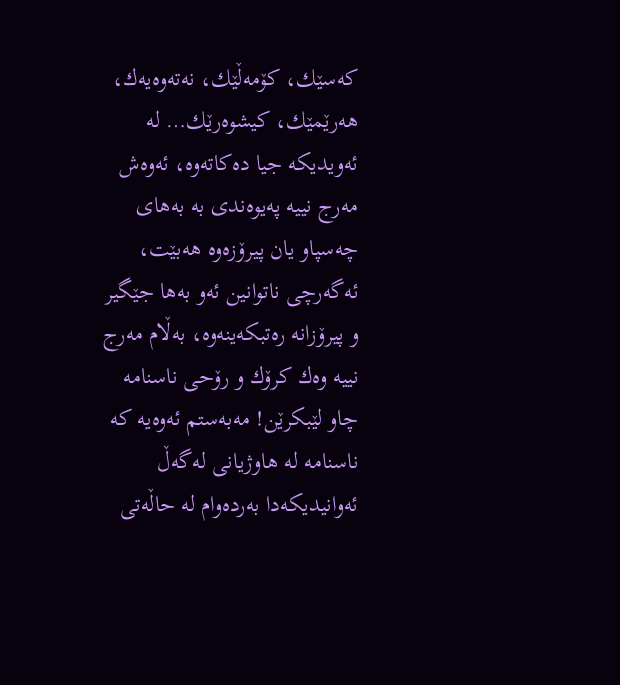كه‌سێك، كۆمه‌ڵێك، نه‌ته‌وه‌یه‌ك، هه‌رێمێك، كیشوه‌رێك… له‌ ئه‌ویدیكه‌ جیا ده‌كاته‌وه‌، ئه‌وه‌ش مه‌رج نییه‌ په‌یوه‌ندی به‌ به‌های چه‌سپاو یان پیرۆزه‌وه‌ هه‌بێت، ئه‌گه‌رچی ناتوانین ئه‌و به‌ها جێگیر و پیرۆزانه‌ ره‌تبكه‌ینه‌وه‌، به‌ڵام مه‌رج نییه‌ وه‌ك كرۆك و رۆحی ناسنامه‌ چاو لێبكرێن! مه‌به‌ستم ئه‌وه‌یه‌ كه‌ ناسنامه‌ له‌ هاوژیانی له‌گه‌ڵ ئه‌وانیدیكه‌دا به‌رده‌وام له‌ حاڵه‌تی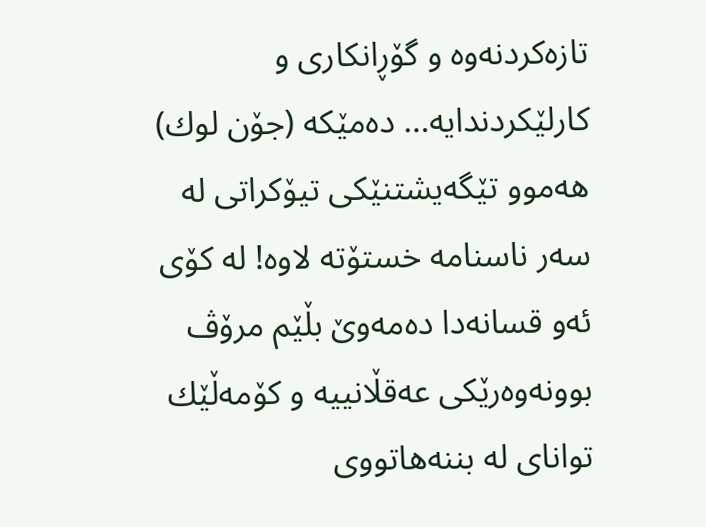تازه‌كردنه‌وه‌ و گۆڕانكاری و كارلێكردندایه‌… ده‌مێكه‌ (جۆن لوك) هه‌موو تێگه‌یشتنێكی تیۆكراتی له‌ سه‌ر ناسنامه‌ خستۆته‌ لاوه‌! له‌ كۆی ئه‌و قسانه‌دا ده‌مه‌وێ‌ بڵێم مرۆڤ بوونه‌وه‌رێكی عه‌قڵانییه‌ و كۆمه‌ڵێك توانای له‌ بننه‌هاتووی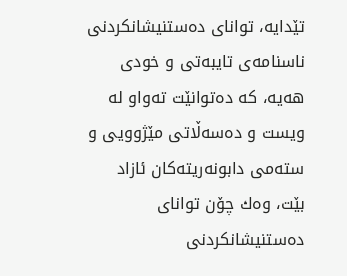تێدایه‌، توانای ده‌ستنیشانكردنی ناسنامه‌ی تایبه‌تی و خودی هه‌یه‌، كه‌ ده‌توانێت ته‌واو له‌ ویست و ده‌سه‌ڵاتی مێژوویی و سته‌می دابونه‌ریته‌كان ئازاد بێت، وه‌ك چۆن توانای ده‌ستنیشانكردنی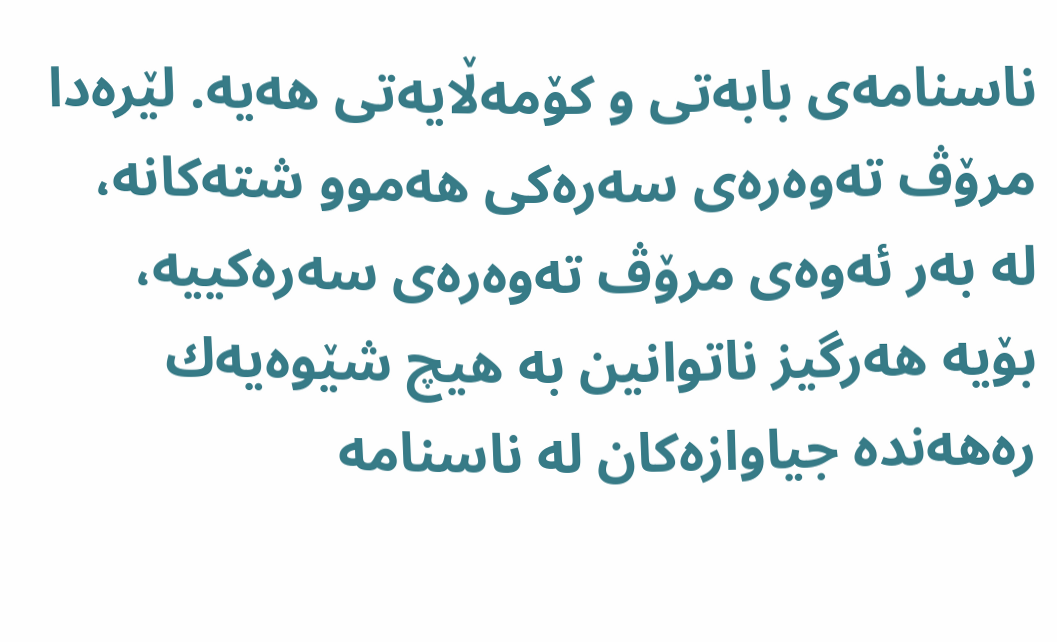ناسنامه‌ی بابه‌تی و كۆمه‌ڵایه‌تی هه‌یه‌. لێره‌دا مرۆڤ ته‌وه‌ره‌ی سه‌ره‌كی هه‌موو شته‌كانه‌، له‌ به‌ر ئه‌وه‌ی مرۆڤ ته‌وه‌ره‌ی سه‌ره‌كییه‌، بۆیه‌ هه‌رگیز ناتوانین به‌ هیچ شێوه‌یه‌ك ره‌هه‌نده‌ جیاوازه‌كان له‌ ناسنامه‌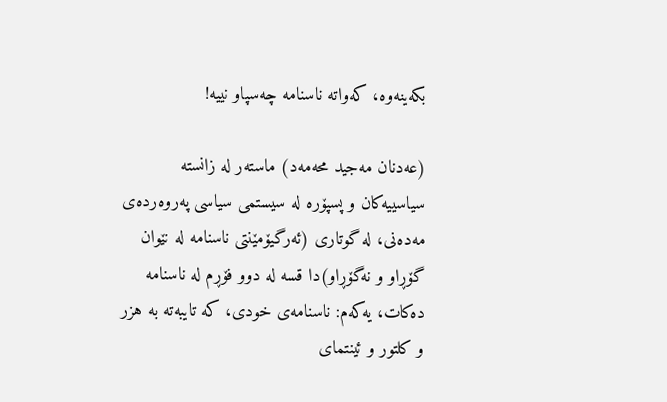بكه‌ینه‌وه‌، كه‌واته‌ ناسنامه‌ چه‌سپاو نییه‌!

(عه‌دنان مه‌جید محه‌مه‌د) ماسته‌ر له‌ زانسته‌ سیاسییه‌كان و پسپۆره‌ له‌ سیستمی سیاسی په‌روه‌رده‌ی مه‌ده‌نی، له‌ گوتاری (ئه‌رگیۆمێنتی ناسنامه‌ له‌ نێوان گۆڕاو و نه‌گۆڕاو)دا قسه‌ له‌ دوو فۆڕم له‌ ناسنامه‌ ده‌كات، یه‌كه‌م: ناسنامه‌ی خودی، كه‌ تایبه‌ته‌ به‌ هزر و كلتور و ئینتمای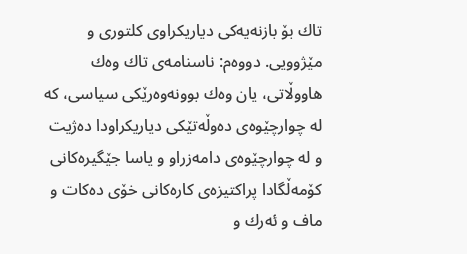تاك بۆ بازنه‌یه‌كی دیاریكراوی كلتوری و مێژوویی. دووه‌م: ناسنامه‌ی تاك وه‌ك هاووڵاتی، یان وه‌ك بوونه‌وه‌رێكی سیاسی، كه‌ له‌ چوارچێوه‌ی ده‌وڵه‌تێكی دیاریكراودا ده‌ژیت و له‌ چوارچێوه‌ی دامه‌زراو و یاسا جێگیره‌كانی كۆمه‌ڵگادا پراكتیزه‌ی كاره‌كانی خۆی ده‌كات و ماف و ئه‌رك و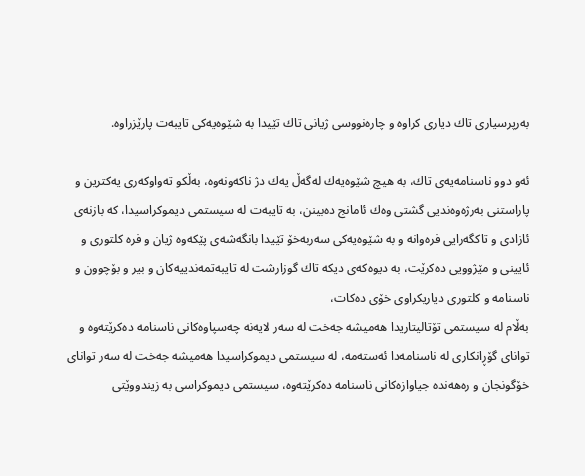به‌رپرسیاری تاك دیاری كراوه‌ و چاره‌نووسی ژیانی تاك تێیدا به‌ شێوه‌یه‌كی تایبه‌ت پارێزراوه‌.

ئه‌و دوو ناسنامه‌یه‌ی تاك، به‌ هیچ شێوه‌یه‌ك له‌گه‌ڵ یه‌ك دژ ناكه‌ونه‌وه‌، به‌ڵكو ته‌واوكه‌ری یه‌كترین و پاراستنی به‌رژه‌وه‌ندیی گشتی وه‌ك ئامانج ده‌بینن، به‌ تایبه‌ت له‌ سیستمی دیموكراسیدا، كه‌ بازنه‌ی ئازادی و تاكگه‌رایی فره‌وانه‌ و به‌ شێوه‌یه‌كی سه‌ربه‌خۆ تێیدا بانگه‌شه‌ی پێكه‌وه‌ ژیان و فره‌ كلتوری و ئایینی و مێژوویی ده‌كرێت، به‌ دیوه‌كه‌ی دیكه‌ تاك گوزارشت له‌ تایبه‌تمه‌ندییه‌كان و بیر و بۆچوون و ناسنامه‌ و كلتوری دیاریكراوی خۆی ده‌كات،
به‌ڵام له‌ سیستمی تۆتالیتاریدا هه‌میشه‌ جه‌خت له‌ سه‌ر لایه‌نه‌ چه‌سپاوه‌كانی ناسنامه‌ ده‌كرێته‌وه‌ و توانای گۆڕانكاری له‌ ناسنامه‌دا ئه‌سته‌مه‌، له‌ سیستمی دیموكراسیدا هه‌میشه‌ جه‌خت له‌ سه‌ر توانای خۆگونجان و ره‌هه‌نده‌ جیاوازه‌كانی ناسنامه‌ ده‌كرێته‌وه‌، سیستمی دیموكراسی به‌ زیندووێتی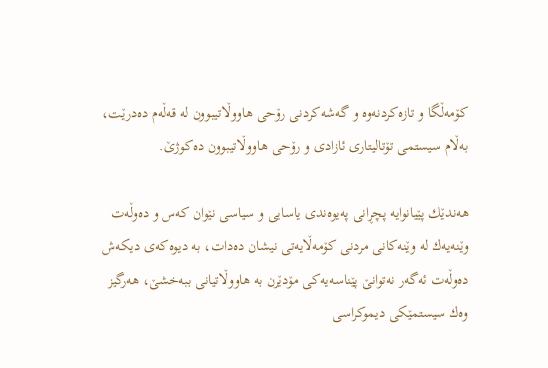كۆمه‌ڵگا و تازه‌كردنه‌وه‌ و گه‌شه‌كردنی رۆحی هاووڵاتیبوون له‌ قه‌ڵه‌م ده‌درێت، به‌ڵام سیستمی تۆتالیتاری ئازادی و رۆحی هاووڵاتیبوون ده‌كوژێ‌.

هه‌ندێك پێیانوایه‌ پچڕانی په‌یوه‌ندی یاسایی و سیاسی نێوان كه‌س و ده‌وڵه‌ت وێنه‌یه‌ك له‌ وێنه‌كانی مردنی كۆمه‌ڵایه‌تی نیشان ده‌دات، به‌ دیوه‌كه‌ی دیكه‌ش ده‌وڵه‌ت ئه‌گه‌ر نه‌توانێ‌ پێناسه‌یه‌كی مۆدێرن به‌ هاووڵاتیانی ببه‌خشێ‌، هه‌رگیز وه‌ك سیستمێكی دیموكراسی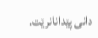دانی پێدانانرێت.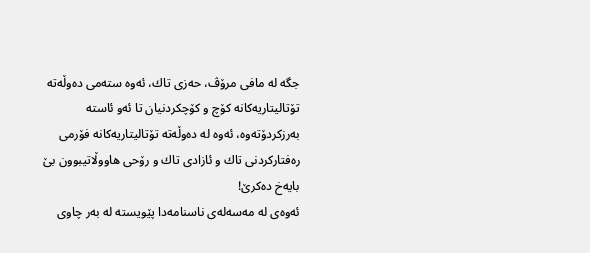جگه‌ له‌ مافی مرۆڤ، حه‌زی تاك، ئه‌وه‌ سته‌می ده‌وڵه‌ته‌ تۆتالیتاریه‌كانه‌ كۆچ و كۆچكردنیان تا ئه‌و ئاسته‌ به‌رزكردۆته‌وه‌، ئه‌وه‌ له‌ ده‌وڵه‌ته‌ تۆتالیتاریه‌كانه‌ فۆرمی ره‌فتاركردنی تاك و ئازادی تاك و رۆحی هاووڵاتیبوون بێ‌ بایه‌خ ده‌كرێ‌!
ئه‌وه‌ی له‌ مه‌سه‌له‌ی ناسنامه‌دا پێویسته‌ له‌ به‌ر چاوی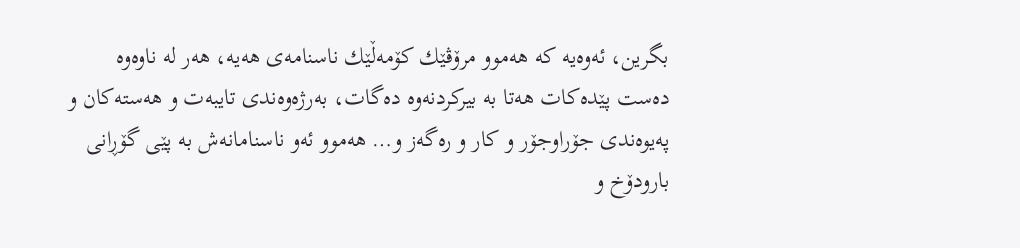بگرین، ئه‌وه‌یه‌ كه‌ هه‌موو مرۆڤێك كۆمه‌ڵێك ناسنامه‌ی هه‌یه‌، هه‌ر له‌ ناوه‌وه‌ ده‌ست پێده‌كات هه‌تا به‌ بیركردنه‌وه‌ ده‌گات، به‌رژه‌وه‌ندی تایبه‌ت و هه‌سته‌كان و په‌یوه‌ندی جۆراوجۆر و كار و ره‌گه‌ز و… هه‌موو ئه‌و ناسنامانه‌ش به‌ پێی گۆڕانی بارودۆخ و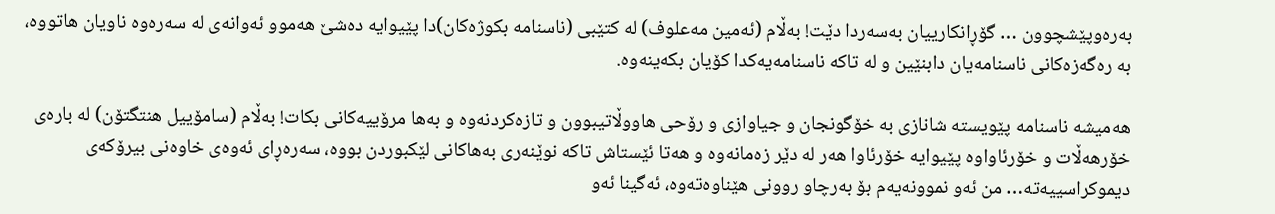به‌ره‌وپێشچوون … گۆڕانكارییان به‌سه‌ردا دێت! به‌ڵام (ئه‌مین مه‌علوف) له‌ كتێبی (ناسنامه‌ بكوژه‌كان)دا پێیوایه‌ ده‌شێ‌ هه‌موو ئه‌وانه‌ی له‌ سه‌ره‌وه‌ ناویان هاتووه‌، به‌ ره‌گه‌زه‌كانی ناسنامه‌یان دابنێین و له‌ تاكه‌ ناسنامه‌یه‌كدا كۆیان بكه‌ینه‌وه‌.

هه‌میشه‌ ناسنامه‌ پێویسته‌ شانازی به‌ خۆگونجان و جیاوازی و رۆحی هاووڵاتیبوون و تازه‌كردنه‌وه‌ و به‌ها مرۆییه‌كانی بكات! به‌ڵام (سامۆییل هنتگتۆن) له‌ باره‌ی خۆرهه‌ڵات و خۆرئاواوه‌ پێیوایه‌ خۆرئاوا هه‌ر له‌ دێر زه‌مانه‌وه‌ و هه‌تا ئێستاش تاكه‌ نوێنه‌ری به‌هاكانی لێكبوردن بووه‌، سه‌ره‌ڕای ئه‌وه‌ی خاوه‌نی بیرۆكه‌ی دیموكراسییه‌ته‌… من ئه‌و نموونه‌یه‌م بۆ به‌رچاو روونی هێناوه‌ته‌وه‌، ئه‌گینا ئه‌و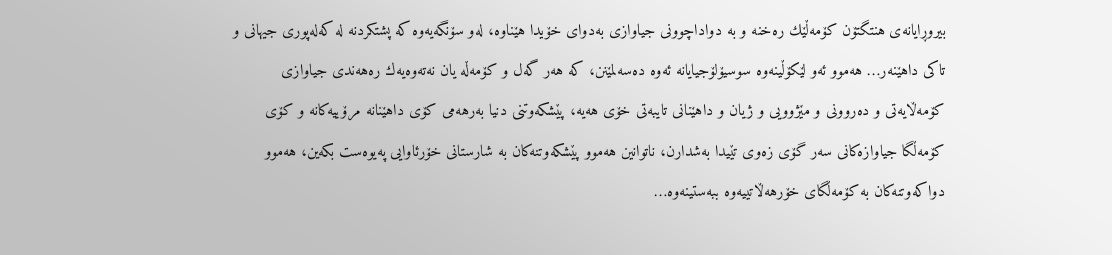بیروڕایانه‌ی هنتگتۆن كۆمه‌ڵێك ره‌خنه‌ و به‌ دواداچوونی جیاوازی به‌دوای خۆیدا هێناوه‌، له‌و سۆنگه‌یه‌وه‌ كه‌ پشتكردنه‌ له‌ كه‌له‌پوری جیهانی و تاكی داهێنه‌ر… هه‌موو ئه‌و لێكۆڵینه‌وه‌ سوسیۆلۆجیایانه‌ ئه‌وه‌ ده‌سه‌لمێنن، كه‌ هه‌ر گه‌ل و كۆمه‌ڵه‌ یان نه‌ته‌وه‌یه‌ك ره‌هه‌ندی جیاوازی كۆمه‌ڵایه‌تی و ده‌روونی و مێژوویی و ژیان و داهێنانی تایبه‌تی خۆی هه‌یه‌، پێشكه‌وتنی دنیا به‌رهه‌می كۆی داهێنانه‌ مرۆییه‌كانه‌ و كۆی كۆمه‌ڵگا جیاوازه‌كانی سه‌ر گۆی زه‌وی تێیدا به‌شدارن، ناتوانین هه‌موو پێشكه‌وتنه‌كان به‌ شارستانی خۆرئاوایی په‌یوه‌ست بكه‌ین، هه‌موو دواكه‌وتنه‌كان به‌ كۆمه‌ڵگای خۆرهه‌ڵاتییه‌وه‌ ببه‌ستینه‌وه‌…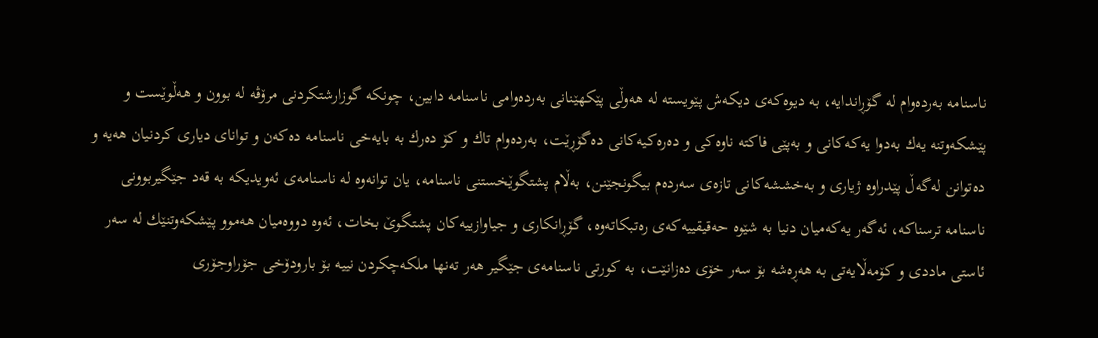ناسنامه‌ به‌رده‌وام له‌ گۆڕاندایه‌، به‌ دیوه‌كه‌ی دیكه‌ش پێویسته‌ له‌ هه‌وڵی پێكهێنانی به‌رده‌وامی ناسنامه‌ دابین، چونكه‌ گوزارشتكردنی مرۆڤه‌ له‌ بوون و هه‌ڵوێست و پێشكه‌وتنه‌ یه‌ك به‌دوا یه‌كه‌كانی و به‌پێی فاكته‌ ناوه‌كی و ده‌ره‌كیه‌كانی ده‌گۆڕێت، به‌رده‌وام تاك و كۆ ده‌رك به‌ بایه‌خی ناسنامه‌ ده‌كه‌ن و توانای دیاری كردنیان هه‌یه‌ و ده‌توانن له‌گه‌ڵ پێدراوه‌ ژیاری و به‌خششه‌كانی تازه‌ی سه‌رده‌م بیگونجێنن، به‌ڵام پشتگوێخستنی ناسنامه‌، یان توانه‌وه‌ له‌ ناسنامه‌ی ئه‌ویدیكه‌ به‌ قه‌د جێگیربوونی ناسنامه‌ ترسناكه‌، ئه‌گه‌ر یه‌كه‌میان دنیا به‌ شێوه‌ حه‌قیقییه‌كه‌ی ره‌تبكاته‌وه‌، گۆڕانكاری و جیاوازییه‌كان پشتگوێ‌ بخات، ئه‌وه‌ دووه‌میان هه‌موو پێشكه‌وتنێك له‌ سه‌ر ئاستی ماددی و كۆمه‌ڵایه‌تی به‌ هه‌ڕه‌شه‌ بۆ سه‌ر خۆی ده‌زانێت، به‌ كورتی ناسنامه‌ی جێگیر هه‌ر ته‌نها ملكه‌چكردن نییه‌ بۆ بارودۆخی جۆراوجۆری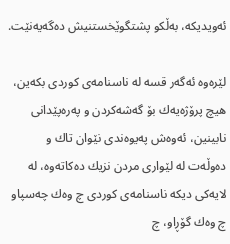ئه‌ویدیكه‌، به‌ڵكو پشتگوێخستنیش ده‌گه‌یه‌نێت.

لێره‌وه‌ ئه‌گه‌ر قسه‌ له‌ ناسنامه‌ی كوردی بكه‌ین، هیچ پرۆژه‌یه‌ك بۆ گه‌شه‌كردن و په‌ره‌پێدانی نابینین، ئه‌وه‌ش په‌یوه‌ندی نێوان تاك و ده‌وڵه‌ت له‌ لێواری مردن نزیك ده‌كاته‌وه‌، له‌ لایه‌كی دیكه‌ ناسنامه‌ی كوردی چ وه‌ك چه‌سپاو چ وه‌ك گۆڕاو، چ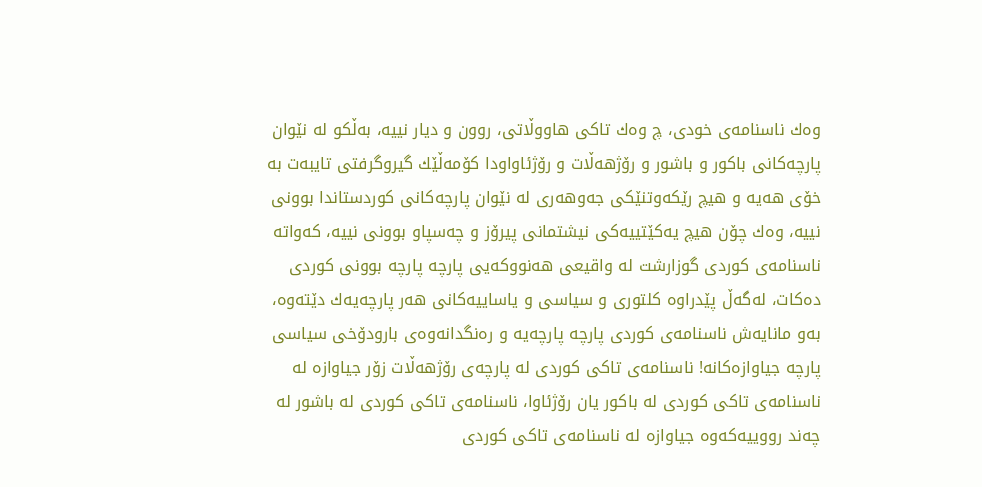وه‌ك ناسنامه‌ی خودی، چ وه‌ك تاكی هاووڵاتی، روون و دیار نییه‌، به‌ڵكو له‌ نێوان پارچه‌كانی باكور و باشور و رۆژهه‌ڵات و رۆژئاواودا كۆمه‌ڵێك گیروگرفتی تایبه‌ت به‌ خۆی هه‌یه‌ و هیچ رێكه‌وتنێكی جه‌وهه‌ری له‌ نێوان پارچه‌كانی كوردستاندا بوونی نییه‌، وه‌ك چۆن هیچ یه‌كێتییه‌كی نیشتمانی پیرۆز و چه‌سپاو بوونی نییه‌، كه‌واته‌ ناسنامه‌ی كوردی گوزارشت له‌ واقیعی هه‌نووكه‌یی پارچه‌ پارچه‌ بوونی كوردی ده‌كات، له‌گه‌ڵ پێدراوه‌ كلتوری و سیاسی و یاساییه‌كانی هه‌ر پارچه‌یه‌ك دێته‌وه‌، به‌و مانایه‌ش ناسنامه‌ی كوردی پارچه‌ پارچه‌یه‌ و ره‌نگدانه‌وه‌ی بارودۆخی سیاسی پارچه‌ جیاوازه‌كانه‌! ناسنامه‌ی تاكی كوردی له‌ پارچه‌ی رۆژهه‌ڵات زۆر جیاوازه‌ له‌ ناسنامه‌ی تاكی كوردی له‌ باكور یان رۆژئاوا، ناسنامه‌ی تاكی كوردی له‌ باشور له‌ چه‌ند رووییه‌كه‌وه‌ جیاوازه‌ له‌ ناسنامه‌ی تاكی كوردی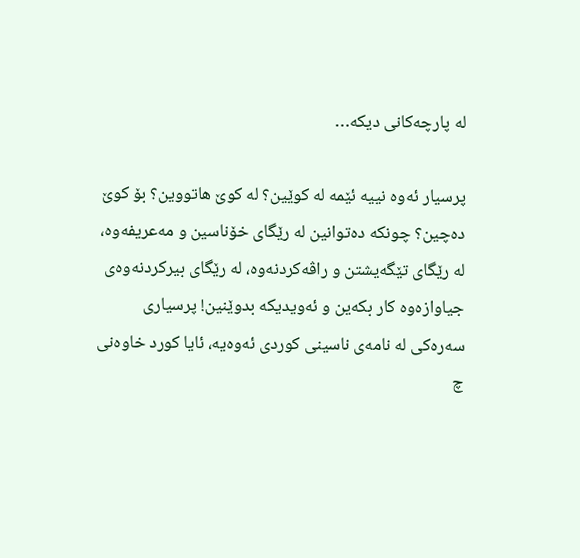له‌ پارچه‌كانی دیكه‌…

پرسیار ئه‌وه‌ نییه‌ ئێمه‌ له‌ كوێین؟ له‌ كوێ‌ هاتووین؟ بۆ كوێ‌ ده‌چین؟ چونكه‌ ده‌توانین له‌ رێگای خۆناسین و مه‌عریفه‌وه‌، له‌ رێگای تێگه‌یشتن و راڤه‌كردنه‌وه‌، له‌ رێگای بیركردنه‌وه‌ی جیاوازه‌وه‌ كار بكه‌ین و ئه‌ویدیكه‌ بدوێنین! پرسیاری سه‌ره‌كی له‌ نامه‌ی ناسینی كوردی ئه‌وه‌یه‌، ئایا كورد خاوه‌نی چ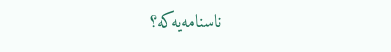ناسنامه‌یه‌كه‌؟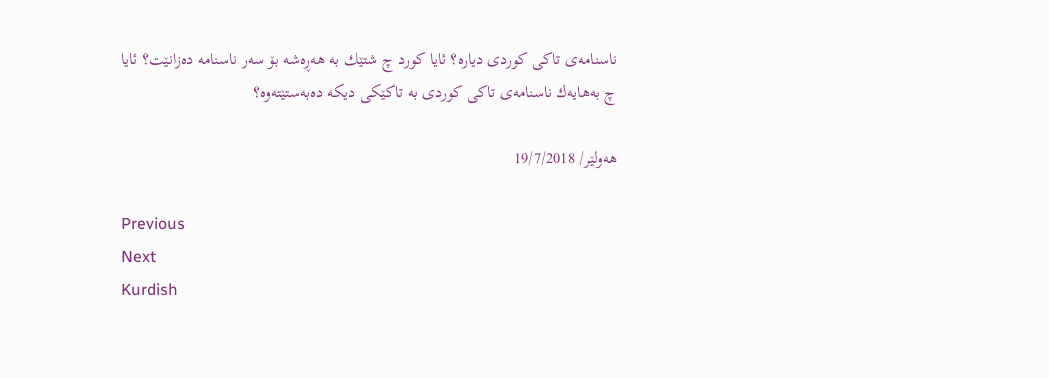ناسنامه‌ی تاكی كوردی دیاره‌؟ ئایا كورد چ شتێك به‌ هه‌ڕه‌شه‌ بۆ سه‌ر ناسنامه‌ ده‌زانێت؟ ئایا چ به‌هایه‌ك ناسنامه‌ی تاكی كوردی به‌ تاكێكی دیكه‌ ده‌به‌ستێته‌وه‌؟

هه‌ولێر/ 19/7/2018

Previous
Next
Kurdish